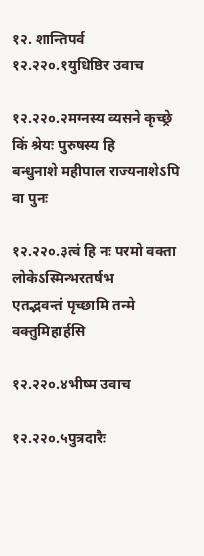१२. शान्तिपर्व
१२.२२०.१युधिष्ठिर उवाच

१२.२२०.२मग्नस्य व्यसने कृच्छ्रे किं श्रेयः पुरुषस्य हि
बन्धुनाशे महीपाल राज्यनाशेऽपि वा पुनः

१२.२२०.३त्वं हि नः परमो वक्ता लोकेऽस्मिन्भरतर्षभ
एतद्भवन्तं पृच्छामि तन्मे वक्तुमिहार्हसि

१२.२२०.४भीष्म उवाच

१२.२२०.५पुत्रदारैः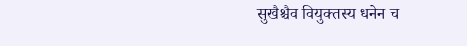सुखैश्चैव वियुक्तस्य धनेन च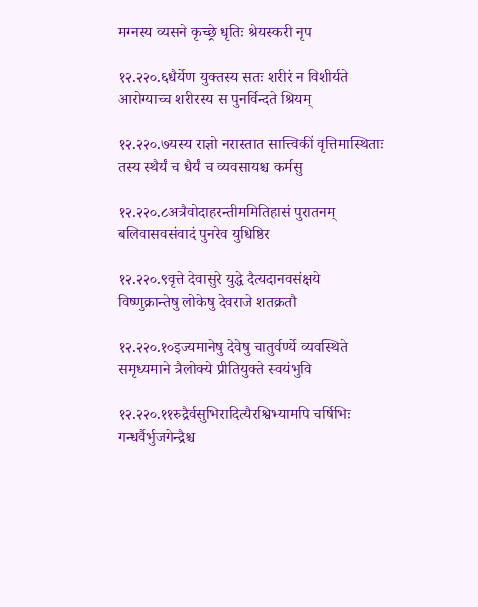मग्नस्य व्यसने कृच्छ्रे धृतिः श्रेयस्करी नृप

१२.२२०.६धैर्येण युक्तस्य सतः शरीरं न विशीर्यते
आरोग्याच्च शरीरस्य स पुनर्विन्दते श्रियम्

१२.२२०.७यस्य राज्ञो नरास्तात सात्त्विकीं वृत्तिमास्थिताः
तस्य स्थैर्यं च धैर्यं च व्यवसायश्च कर्मसु

१२.२२०.८अत्रैवोदाहरन्तीममितिहासं पुरातनम्
बलिवासवसंवादं पुनरेव युधिष्ठिर

१२.२२०.९वृत्ते देवासुरे युद्धे दैत्यदानवसंक्षये
विष्णुक्रान्तेषु लोकेषु देवराजे शतक्रतौ

१२.२२०.१०इज्यमानेषु देवेषु चातुर्वर्ण्ये व्यवस्थिते
समृध्यमाने त्रैलोक्ये प्रीतियुक्ते स्वयंभुवि

१२.२२०.११रुद्रैर्वसुभिरादित्यैरश्विभ्यामपि चर्षिभिः
गन्धर्वैर्भुजगेन्द्रैश्च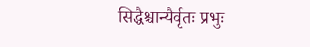सिद्धैश्चान्यैर्वृतः प्रभुः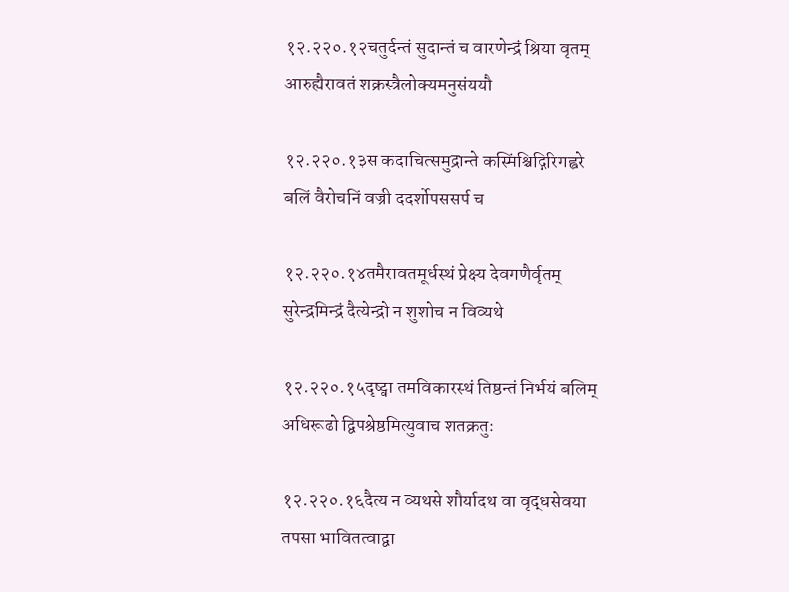१२.२२०.१२चतुर्दन्तं सुदान्तं च वारणेन्द्रं श्रिया वृतम्
आरुह्यैरावतं शक्रस्त्रैलोक्यमनुसंययौ

१२.२२०.१३स कदाचित्समुद्रान्ते कस्मिंश्चिद्गिरिगह्वरे
बलिं वैरोचनिं वज्री ददर्शोपससर्प च

१२.२२०.१४तमैरावतमूर्धस्थं प्रेक्ष्य देवगणैर्वृतम्
सुरेन्द्रमिन्द्रं दैत्येन्द्रो न शुशोच न विव्यथे

१२.२२०.१५दृष्ट्वा तमविकारस्थं तिष्ठन्तं निर्भयं बलिम्
अधिरूढो द्विपश्रेष्ठमित्युवाच शतक्रतुः

१२.२२०.१६दैत्य न व्यथसे शौर्यादथ वा वृद्धसेवया
तपसा भावितत्वाद्वा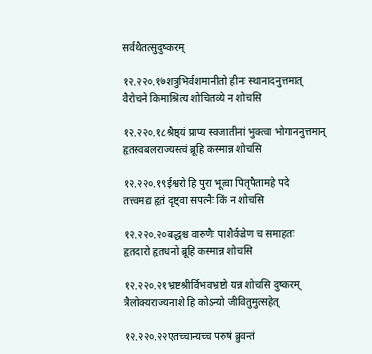सर्वथैतत्सुदुष्करम्

१२.२२०.१७शत्रुभिर्वशमानीतो हीनः स्थानादनुत्तमात्
वैरोचने किमाश्रित्य शोचितव्ये न शोचसि

१२.२२०.१८श्रैष्ठ्यं प्राप्य स्वजातीनां भुक्त्वा भोगाननुत्तमान्
हृतस्वबलराज्यस्त्वं ब्रूहि कस्मान्न शोचसि

१२.२२०.१९ईश्वरो हि पुरा भूत्वा पितृपैतामहे पदे
तत्त्वमद्य हृतं दृष्ट्वा सपत्नैः किं न शोचसि

१२.२२०.२०बद्धश्च वारुणैः पाशैर्वज्रेण च समाहतः
हृतदारो हृतधनो ब्रूहि कस्मान्न शोचसि

१२.२२०.२१भ्रष्टश्रीर्विभवभ्रष्टो यन्न शोचसि दुष्करम्
त्रैलोक्यराज्यनाशे हि कोऽन्यो जीवितुमुत्सहेत्

१२.२२०.२२एतच्चान्यच्च परुषं ब्रुवन्तं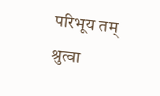परिभूय तम्
श्रुत्वा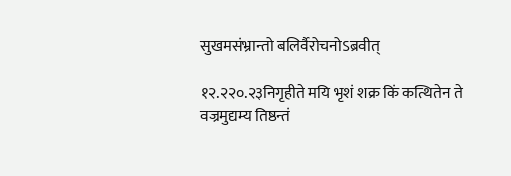सुखमसंभ्रान्तो बलिर्वैरोचनोऽब्रवीत्

१२.२२०.२३निगृहीते मयि भृशं शक्र किं कत्थितेन ते
वज्रमुद्यम्य तिष्ठन्तं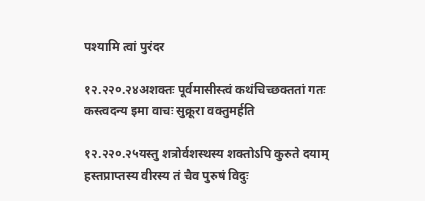पश्यामि त्वां पुरंदर

१२.२२०.२४अशक्तः पूर्वमासीस्त्वं कथंचिच्छक्ततां गतः
कस्त्वदन्य इमा वाचः सुक्रूरा वक्तुमर्हति

१२.२२०.२५यस्तु शत्रोर्वशस्थस्य शक्तोऽपि कुरुते दयाम्
हस्तप्राप्तस्य वीरस्य तं चैव पुरुषं विदुः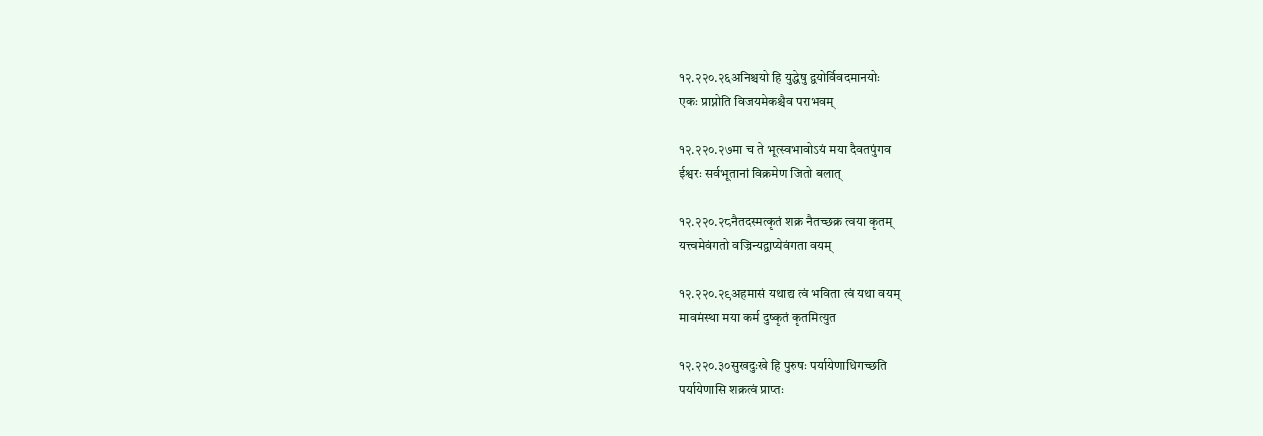१२.२२०.२६अनिश्चयो हि युद्धेषु द्वयोर्विवदमानयोः
एकः प्राप्नोति विजयमेकश्चैव पराभवम्

१२.२२०.२७मा च ते भूत्स्वभावोऽयं मया दैवतपुंगव
ईश्वरः सर्वभूतानां विक्रमेण जितो बलात्

१२.२२०.२८नैतदस्मत्कृतं शक्र नैतच्छक्र त्वया कृतम्
यत्त्वमेवंगतो वज्रिन्यद्वाप्येवंगता वयम्

१२.२२०.२९अहमासं यथाद्य त्वं भविता त्वं यथा वयम्
मावमंस्था मया कर्म दुष्कृतं कृतमित्युत

१२.२२०.३०सुखदुःखे हि पुरुषः पर्यायेणाधिगच्छति
पर्यायेणासि शक्रत्वं प्राप्तः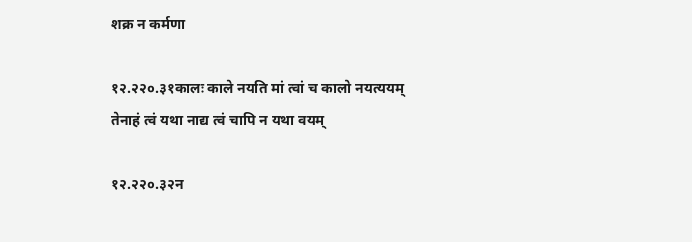शक्र न कर्मणा

१२.२२०.३१कालः काले नयति मां त्वां च कालो नयत्ययम्
तेनाहं त्वं यथा नाद्य त्वं चापि न यथा वयम्

१२.२२०.३२न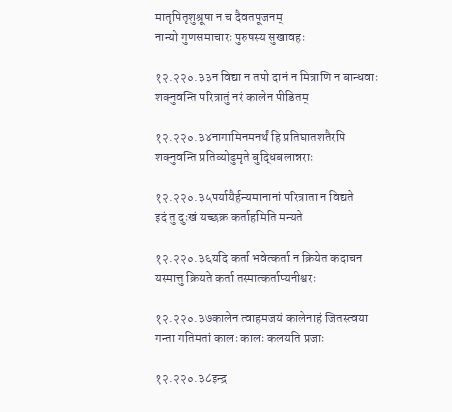मातृपितृशुश्रूषा न च दैवतपूजनम्
नान्यो गुणसमाचारः पुरुषस्य सुखावहः

१२.२२०.३३न विद्या न तपो दानं न मित्राणि न बान्धवाः
शक्नुवन्ति परित्रातुं नरं कालेन पीडितम्

१२.२२०.३४नागामिनमनर्थं हि प्रतिघातशतैरपि
शक्नुवन्ति प्रतिव्योढुमृते बुद्धिबलान्नराः

१२.२२०.३५पर्यायैर्हन्यमानानां परित्राता न विद्यते
इदं तु दुःखं यच्छक्र कर्ताहमिति मन्यते

१२.२२०.३६यदि कर्ता भवेत्कर्ता न क्रियेत कदाचन
यस्मात्तु क्रियते कर्ता तस्मात्कर्ताप्यनीश्वरः

१२.२२०.३७कालेन त्वाहमजयं कालेनाहं जितस्त्वया
गन्ता गतिमतां कालः कालः कलयति प्रजाः

१२.२२०.३८इन्द्र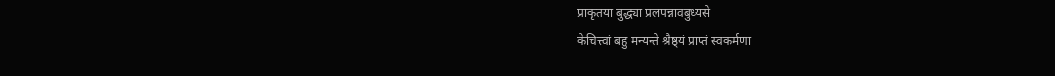प्राकृतया बुद्ध्या प्रलपन्नावबुध्यसे
केचित्त्वां बहु मन्यन्ते श्रैष्ठ्यं प्राप्तं स्वकर्मणा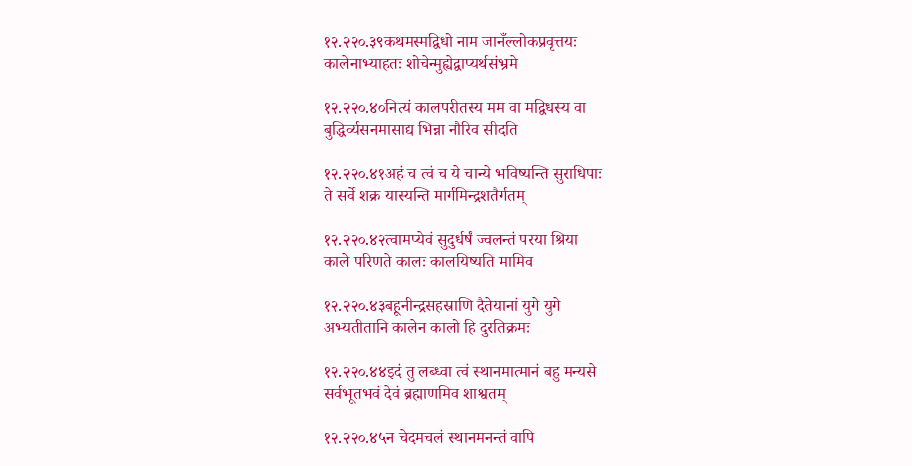१२.२२०.३९कथमस्मद्विधो नाम जानँल्लोकप्रवृत्तयः
कालेनाभ्याहतः शोचेन्मुह्येद्वाप्यर्थसंभ्रमे

१२.२२०.४०नित्यं कालपरीतस्य मम वा मद्विधस्य वा
बुद्धिर्व्यसनमासाद्य भिन्ना नौरिव सीदति

१२.२२०.४१अहं च त्वं च ये चान्ये भविष्यन्ति सुराधिपाः
ते सर्वे शक्र यास्यन्ति मार्गमिन्द्रशतैर्गतम्

१२.२२०.४२त्वामप्येवं सुदुर्धर्षं ज्वलन्तं परया श्रिया
काले परिणते कालः कालयिष्यति मामिव

१२.२२०.४३बहूनीन्द्रसहस्राणि दैतेयानां युगे युगे
अभ्यतीतानि कालेन कालो हि दुरतिक्रमः

१२.२२०.४४इदं तु लब्ध्वा त्वं स्थानमात्मानं बहु मन्यसे
सर्वभूतभवं देवं ब्रह्माणमिव शाश्वतम्

१२.२२०.४५न चेदमचलं स्थानमनन्तं वापि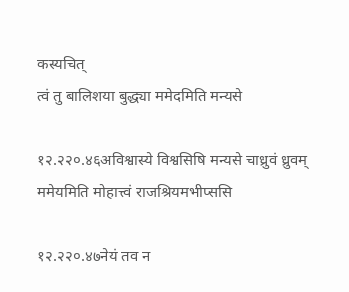कस्यचित्
त्वं तु बालिशया बुद्ध्या ममेदमिति मन्यसे

१२.२२०.४६अविश्वास्ये विश्वसिषि मन्यसे चाध्रुवं ध्रुवम्
ममेयमिति मोहात्त्वं राजश्रियमभीप्ससि

१२.२२०.४७नेयं तव न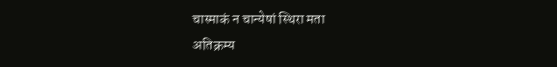चास्माकं न चान्येषां स्थिरा मता
अतिक्रम्य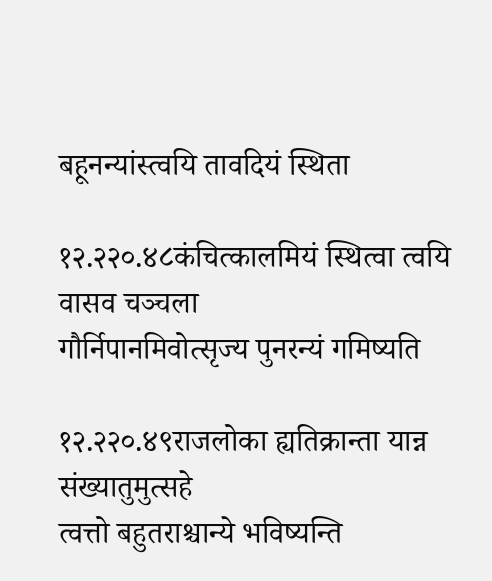बहूनन्यांस्त्वयि तावदियं स्थिता

१२.२२०.४८कंचित्कालमियं स्थित्वा त्वयि वासव चञ्चला
गौर्निपानमिवोत्सृज्य पुनरन्यं गमिष्यति

१२.२२०.४९राजलोका ह्यतिक्रान्ता यान्न संख्यातुमुत्सहे
त्वत्तो बहुतराश्चान्ये भविष्यन्ति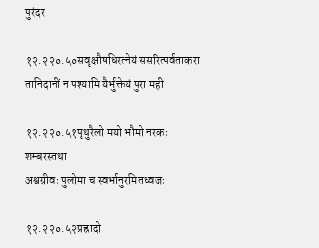पुरंदर

१२.२२०.५०सवृक्षौषधिरत्नेयं ससरित्पर्वताकरा
तानिदानीं न पश्यामि यैर्भुक्तेयं पुरा मही

१२.२२०.५१पृथुरैलो मयो भौमो नरकः शम्बरस्तथा
अश्वग्रीवः पुलोमा च स्वर्भानुरमितध्वजः

१२.२२०.५२प्रह्रादो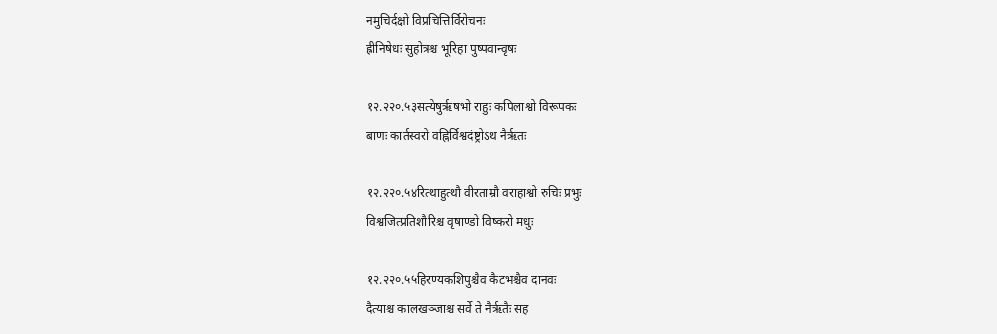नमुचिर्दक्षो विप्रचित्तिर्विरोचनः
ह्रीनिषेधः सुहोत्रश्च भूरिहा पुष्पवान्वृषः

१२.२२०.५३सत्येषुरृषभो राहुः कपिलाश्वो विरूपकः
बाणः कार्तस्वरो वह्निर्विश्वदंष्ट्रोऽथ नैरृतः

१२.२२०.५४रित्थाहुत्थौ वीरताम्रौ वराहाश्वो रुचिः प्रभुः
विश्वजित्प्रतिशौरिश्च वृषाण्डो विष्करो मधुः

१२.२२०.५५हिरण्यकशिपुश्चैव कैटभश्चैव दानवः
दैत्याश्च कालखञ्जाश्च सर्वे ते नैरृतैः सह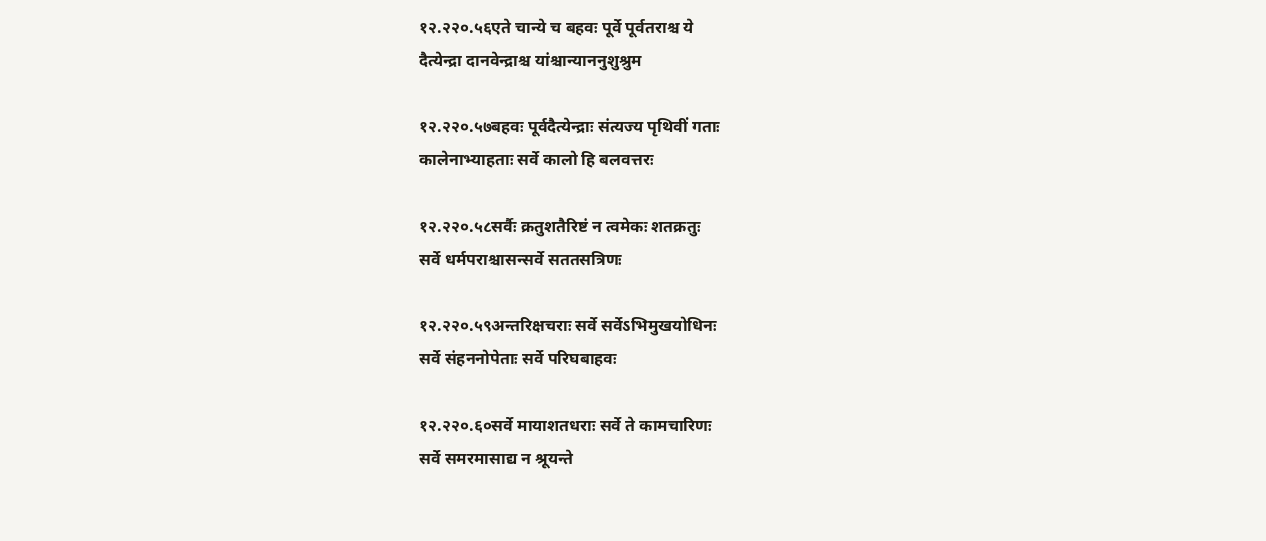१२.२२०.५६एते चान्ये च बहवः पूर्वे पूर्वतराश्च ये
दैत्येन्द्रा दानवेन्द्राश्च यांश्चान्याननुशुश्रुम

१२.२२०.५७बहवः पूर्वदैत्येन्द्राः संत्यज्य पृथिवीं गताः
कालेनाभ्याहताः सर्वे कालो हि बलवत्तरः

१२.२२०.५८सर्वैः क्रतुशतैरिष्टं न त्वमेकः शतक्रतुः
सर्वे धर्मपराश्चासन्सर्वे सततसत्रिणः

१२.२२०.५९अन्तरिक्षचराः सर्वे सर्वेऽभिमुखयोधिनः
सर्वे संहननोपेताः सर्वे परिघबाहवः

१२.२२०.६०सर्वे मायाशतधराः सर्वे ते कामचारिणः
सर्वे समरमासाद्य न श्रूयन्ते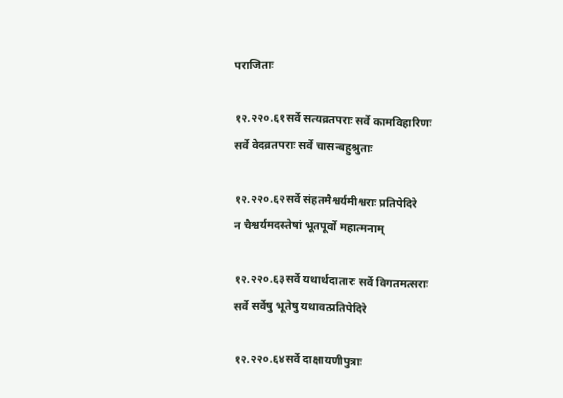पराजिताः

१२.२२०.६१सर्वे सत्यव्रतपराः सर्वे कामविहारिणः
सर्वे वेदव्रतपराः सर्वे चासन्बहुश्रुताः

१२.२२०.६२सर्वे संहतमैश्वर्यमीश्वराः प्रतिपेदिरे
न चैश्वर्यमदस्तेषां भूतपूर्वो महात्मनाम्

१२.२२०.६३सर्वे यथार्थदातारः सर्वे विगतमत्सराः
सर्वे सर्वेषु भूतेषु यथावत्प्रतिपेदिरे

१२.२२०.६४सर्वे दाक्षायणीपुत्राः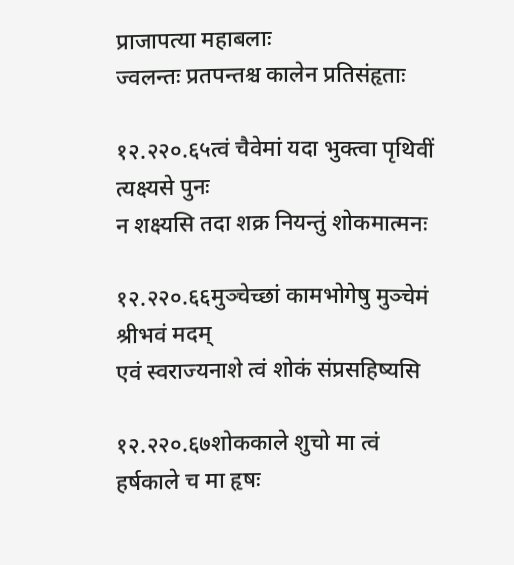प्राजापत्या महाबलाः
ज्वलन्तः प्रतपन्तश्च कालेन प्रतिसंहृताः

१२.२२०.६५त्वं चैवेमां यदा भुक्त्वा पृथिवीं त्यक्ष्यसे पुनः
न शक्ष्यसि तदा शक्र नियन्तुं शोकमात्मनः

१२.२२०.६६मुञ्चेच्छां कामभोगेषु मुञ्चेमं श्रीभवं मदम्
एवं स्वराज्यनाशे त्वं शोकं संप्रसहिष्यसि

१२.२२०.६७शोककाले शुचो मा त्वं हर्षकाले च मा हृषः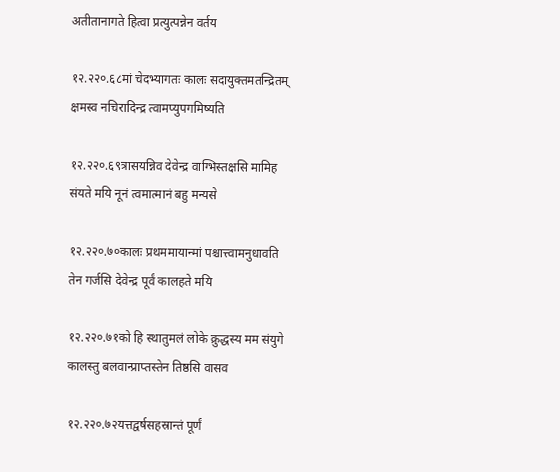अतीतानागते हित्वा प्रत्युत्पन्नेन वर्तय

१२.२२०.६८मां चेदभ्यागतः कालः सदायुक्तमतन्द्रितम्
क्षमस्व नचिरादिन्द्र त्वामप्युपगमिष्यति

१२.२२०.६९त्रासयन्निव देवेन्द्र वाग्भिस्तक्षसि मामिह
संयते मयि नूनं त्वमात्मानं बहु मन्यसे

१२.२२०.७०कालः प्रथममायान्मां पश्चात्त्वामनुधावति
तेन गर्जसि देवेन्द्र पूर्वं कालहते मयि

१२.२२०.७१को हि स्थातुमलं लोके क्रुद्धस्य मम संयुगे
कालस्तु बलवान्प्राप्तस्तेन तिष्ठसि वासव

१२.२२०.७२यत्तद्वर्षसहस्रान्तं पूर्णं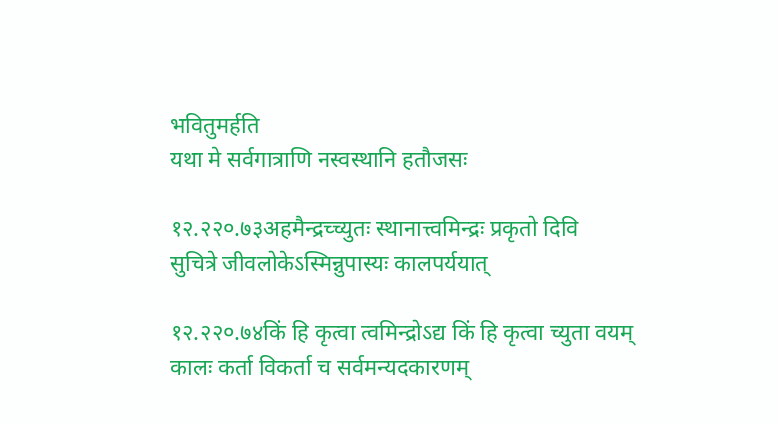भवितुमर्हति
यथा मे सर्वगात्राणि नस्वस्थानि हतौजसः

१२.२२०.७३अहमैन्द्रच्च्युतः स्थानात्त्वमिन्द्रः प्रकृतो दिवि
सुचित्रे जीवलोकेऽस्मिन्नुपास्यः कालपर्ययात्

१२.२२०.७४किं हि कृत्वा त्वमिन्द्रोऽद्य किं हि कृत्वा च्युता वयम्
कालः कर्ता विकर्ता च सर्वमन्यदकारणम्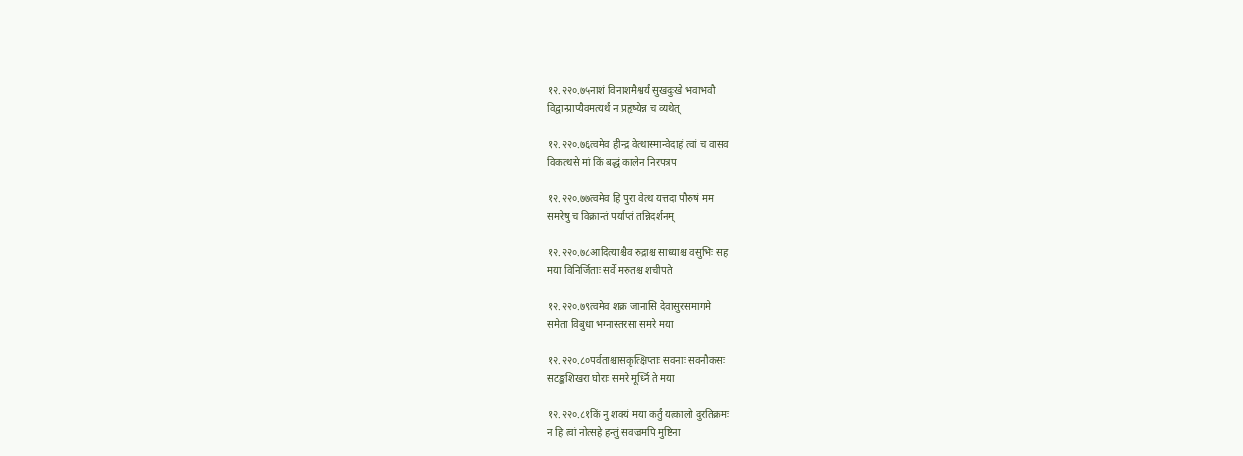१२.२२०.७५नाशं विनाशमैश्वर्यं सुखदुःखे भवाभवौ
विद्वान्प्राप्यैवमत्यर्थं न प्रहृष्येन्न च व्यथेत्

१२.२२०.७६त्वमेव हीन्द्र वेत्थास्मान्वेदाहं त्वां च वासव
विकत्थसे मां किं बद्धं कालेन निरपत्रप

१२.२२०.७७त्वमेव हि पुरा वेत्थ यत्तदा पौरुषं मम
समरेषु च विक्रान्तं पर्याप्तं तन्निदर्शनम्

१२.२२०.७८आदित्याश्चैव रुद्राश्च साध्याश्च वसुभिः सह
मया विनिर्जिताः सर्वे मरुतश्च शचीपते

१२.२२०.७९त्वमेव शक्र जानासि देवासुरसमागमे
समेता विबुधा भग्नास्तरसा समरे मया

१२.२२०.८०पर्वताश्चासकृत्क्षिप्ताः सवनाः सवनौकसः
सटङ्कशिखरा घोराः समरे मूर्ध्नि ते मया

१२.२२०.८१किं नु शक्यं मया कर्तुं यत्कालो दुरतिक्रमः
न हि त्वां नोत्सहे हन्तुं सवज्रमपि मुष्टिना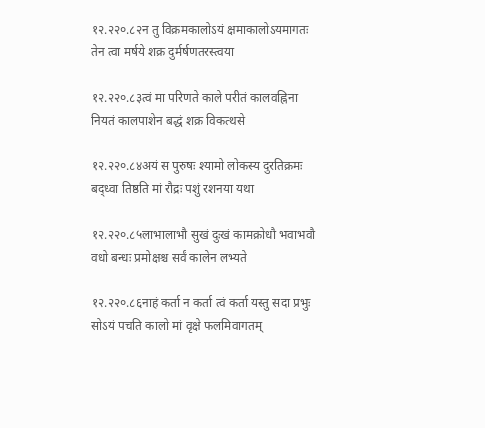१२.२२०.८२न तु विक्रमकालोऽयं क्षमाकालोऽयमागतः
तेन त्वा मर्षये शक्र दुर्मर्षणतरस्त्वया

१२.२२०.८३त्वं मा परिणते काले परीतं कालवह्निना
नियतं कालपाशेन बद्धं शक्र विकत्थसे

१२.२२०.८४अयं स पुरुषः श्यामो लोकस्य दुरतिक्रमः
बद्ध्वा तिष्ठति मां रौद्रः पशुं रशनया यथा

१२.२२०.८५लाभालाभौ सुखं दुःखं कामक्रोधौ भवाभवौ
वधो बन्धः प्रमोक्षश्च सर्वं कालेन लभ्यते

१२.२२०.८६नाहं कर्ता न कर्ता त्वं कर्ता यस्तु सदा प्रभुः
सोऽयं पचति कालो मां वृक्षे फलमिवागतम्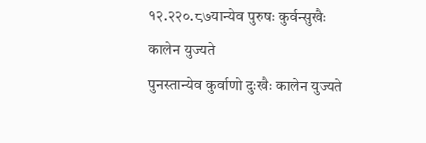१२.२२०.८७यान्येव पुरुषः कुर्वन्सुखैः कालेन युज्यते
पुनस्तान्येव कुर्वाणो दुःखैः कालेन युज्यते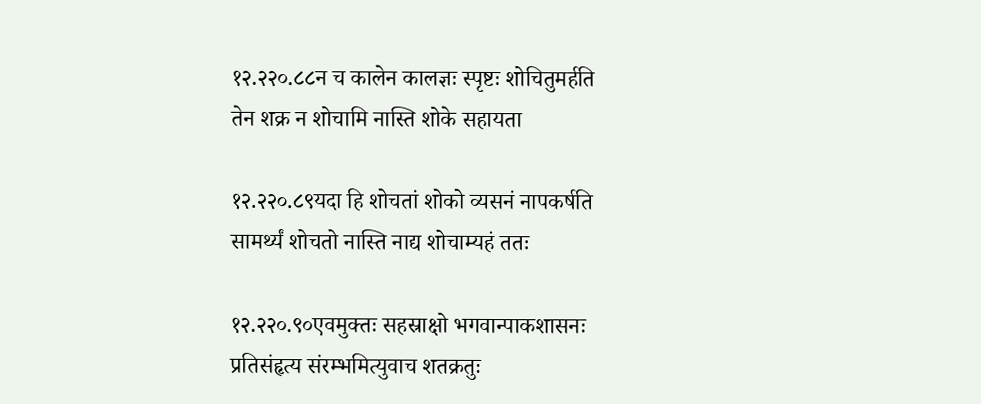१२.२२०.८८न च कालेन कालज्ञः स्पृष्टः शोचितुमर्हति
तेन शक्र न शोचामि नास्ति शोके सहायता

१२.२२०.८९यदा हि शोचतां शोको व्यसनं नापकर्षति
सामर्थ्यं शोचतो नास्ति नाद्य शोचाम्यहं ततः

१२.२२०.९०एवमुक्तः सहस्राक्षो भगवान्पाकशासनः
प्रतिसंहृत्य संरम्भमित्युवाच शतक्रतुः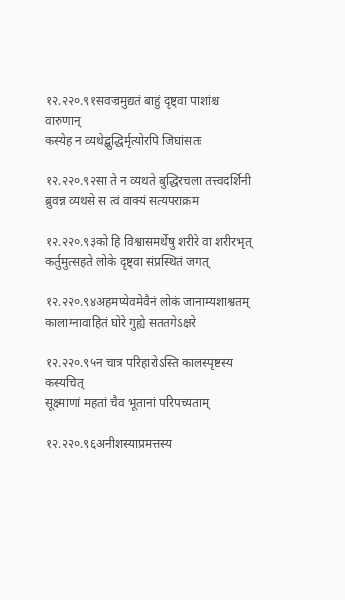१२.२२०.९१सवज्रमुद्यतं बाहुं दृष्ट्वा पाशांश्च वारुणान्
कस्येह न व्यथेद्बुद्धिर्मृत्योरपि जिघांसतः

१२.२२०.९२सा ते न व्यथते बुद्धिरचला तत्त्वदर्शिनी
ब्रुवन्न व्यथसे स त्वं वाक्यं सत्यपराक्रम

१२.२२०.९३को हि विश्वासमर्थेषु शरीरे वा शरीरभृत्
कर्तुमुत्सहते लोके दृष्ट्वा संप्रस्थितं जगत्

१२.२२०.९४अहमप्येवमेवैनं लोकं जानाम्यशाश्वतम्
कालाग्नावाहितं घोरे गुह्ये सततगेऽक्षरे

१२.२२०.९५न चात्र परिहारोऽस्ति कालस्पृष्टस्य कस्यचित्
सूक्ष्माणां महतां चैव भूतानां परिपच्यताम्

१२.२२०.९६अनीशस्याप्रमत्तस्य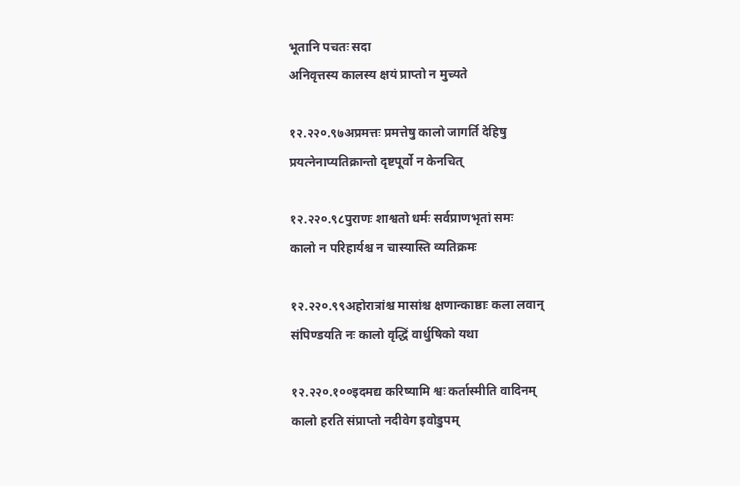भूतानि पचतः सदा
अनिवृत्तस्य कालस्य क्षयं प्राप्तो न मुच्यते

१२.२२०.९७अप्रमत्तः प्रमत्तेषु कालो जागर्ति देहिषु
प्रयत्नेनाप्यतिक्रान्तो दृष्टपूर्वो न केनचित्

१२.२२०.९८पुराणः शाश्वतो धर्मः सर्वप्राणभृतां समः
कालो न परिहार्यश्च न चास्यास्ति व्यतिक्रमः

१२.२२०.९९अहोरात्रांश्च मासांश्च क्षणान्काष्ठाः कला लवान्
संपिण्डयति नः कालो वृद्धिं वार्धुषिको यथा

१२.२२०.१००इदमद्य करिष्यामि श्वः कर्तास्मीति वादिनम्
कालो हरति संप्राप्तो नदीवेग इवोडुपम्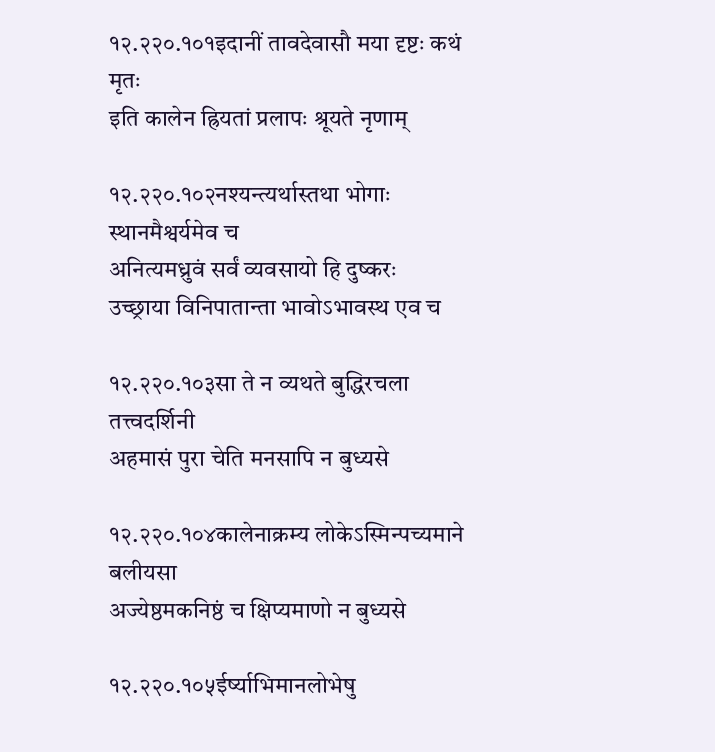१२.२२०.१०१इदानीं तावदेवासौ मया दृष्टः कथं मृतः
इति कालेन ह्रियतां प्रलापः श्रूयते नृणाम्

१२.२२०.१०२नश्यन्त्यर्थास्तथा भोगाः स्थानमैश्वर्यमेव च
अनित्यमध्रुवं सर्वं व्यवसायो हि दुष्करः
उच्छ्राया विनिपातान्ता भावोऽभावस्थ एव च

१२.२२०.१०३सा ते न व्यथते बुद्धिरचला तत्त्वदर्शिनी
अहमासं पुरा चेति मनसापि न बुध्यसे

१२.२२०.१०४कालेनाक्रम्य लोकेऽस्मिन्पच्यमाने बलीयसा
अज्येष्ठमकनिष्ठं च क्षिप्यमाणो न बुध्यसे

१२.२२०.१०५ईर्ष्याभिमानलोभेषु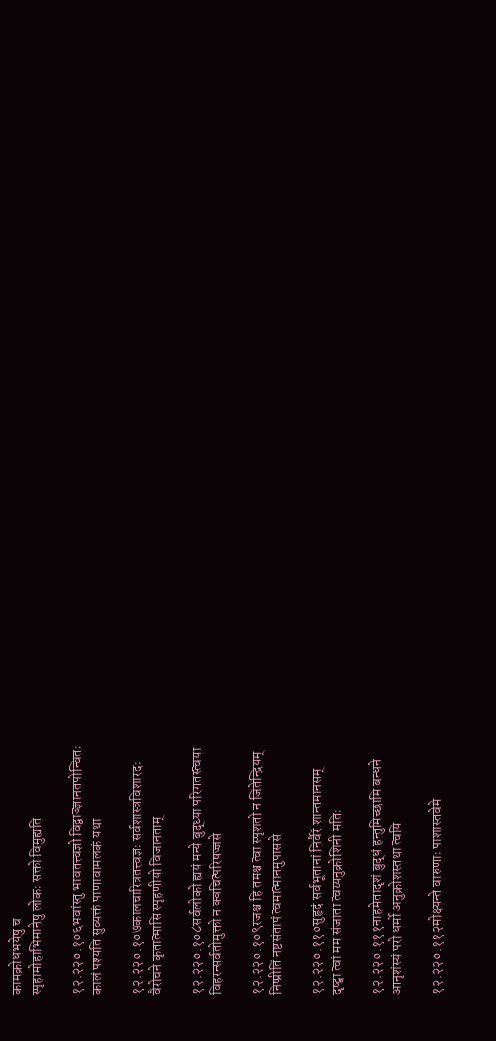कामक्रोधभयेषु च
स्पृहामोहाभिमानेषु लोकः सक्तो विमुह्यति

१२.२२०.१०६भवांस्तु भावतत्त्वज्ञो विद्वाञ्ज्ञानतपोन्वितः
कालं पश्यति सुव्यक्तं पाणावामलकं यथा

१२.२२०.१०७कालचारित्रतत्त्वज्ञः सर्वशास्त्रविशारदः
वैरोचने कृतात्मासि स्पृहणीयो विजानताम्

१२.२२०.१०८सर्वलोको ह्ययं मन्ये बुद्ध्या परिगतस्त्वया
विहरन्सर्वतोमुक्तो न क्वचित्परिषज्जसे

१२.२२०.१०९रजश्च हि तमश्च त्वा स्पृशतो न जितेन्द्रियम्
निष्प्रीतिं नष्टसंतापं त्वमात्मानमुपाससे

१२.२२०.११०सुहृदं सर्वभूतानां निर्वैरं शान्तमानसम्
दृष्ट्वा त्वां मम संजाता त्वय्यनुक्रोशिनी मतिः

१२.२२०.१११नाहमेतादृशं बुद्धं हन्तुमिच्छामि बन्धने
आनृशंस्यं परो धर्मो अनुक्रोशस्तथा त्वयि

१२.२२०.११२मोक्ष्यन्ते वारुणाः पाशास्तवेमे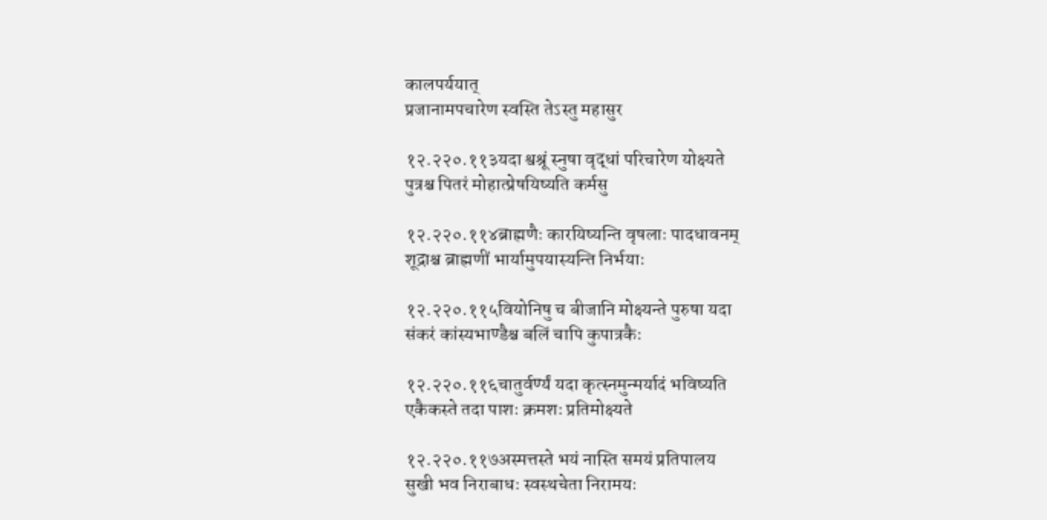कालपर्ययात्
प्रजानामपचारेण स्वस्ति तेऽस्तु महासुर

१२.२२०.११३यदा श्वश्रूं स्नुषा वृद्धां परिचारेण योक्ष्यते
पुत्रश्च पितरं मोहात्प्रेषयिष्यति कर्मसु

१२.२२०.११४ब्राह्मणैः कारयिष्यन्ति वृषलाः पादधावनम्
शूद्राश्च ब्राह्मणीं भार्यामुपयास्यन्ति निर्भयाः

१२.२२०.११५वियोनिषु च बीजानि मोक्ष्यन्ते पुरुषा यदा
संकरं कांस्यभाण्डैश्च बलिं चापि कुपात्रकैः

१२.२२०.११६चातुर्वर्ण्यं यदा कृत्स्नमुन्मर्यादं भविष्यति
एकैकस्ते तदा पाशः क्रमशः प्रतिमोक्ष्यते

१२.२२०.११७अस्मत्तस्ते भयं नास्ति समयं प्रतिपालय
सुखी भव निराबाधः स्वस्थचेता निरामयः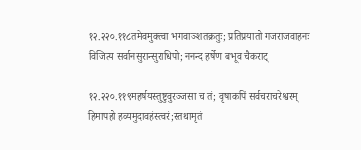१२.२२०.११८तमेवमुक्त्वा भगवाञ्शतक्रतुः; प्रतिप्रयातो गजराजवाहनः
विजित्य सर्वानसुरान्सुराधिपो; ननन्द हर्षेण बभूव चैकराट्

१२.२२०.११९महर्षयस्तुष्टुवुरञ्जसा च तं; वृषाकपिं सर्वचराचरेश्वरम्
हिमापहो हव्यमुदावहंस्त्वरं;स्तथामृतं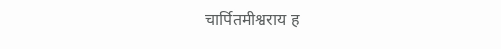चार्पितमीश्वराय ह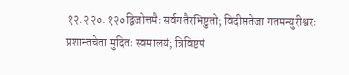१२.२२०.१२०द्विजोत्तमैः सर्वगतैरभिष्टुतो; विदीप्ततेजा गतमन्युरीश्वरः
प्रशान्तचेता मुदितः स्वमालयं; त्रिविष्टपं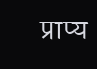प्राप्य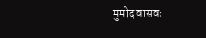मुमोद वासवः